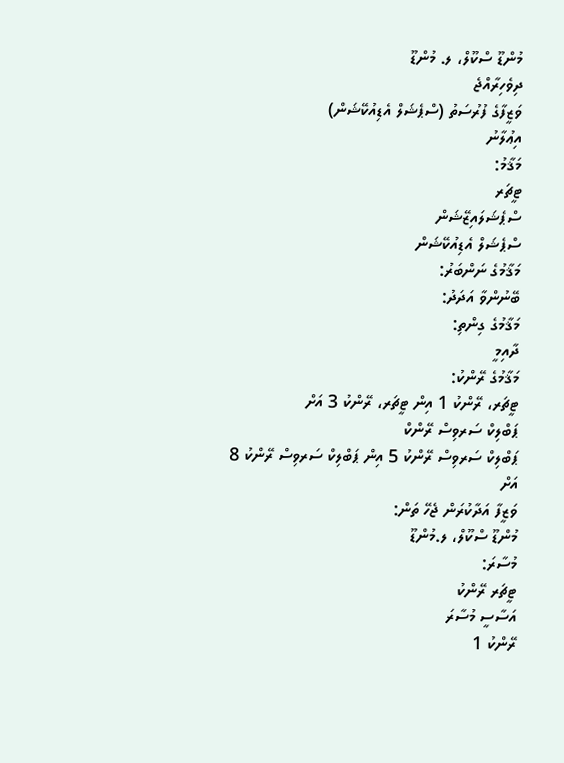މުންޑޫ ސްކޫލް، ލ. މުންޑޫ
ދިވެހިރާއްޖެ
ވަޒީފާގެ ފުރުސަތު (ސްޕެޝަލް އެޑިއުކޭޝަން)
އިޢުލާނު
މަޤާމު:
ޓީޗަރ
ސްޕެޝަލައިޒޭޝަން
ސްޕެޝަލް އެޑިއުކޭޝަން
މަޤާމުގެ ނަންބަރު:
ބޭނުންވާ އަދަދު:
މަޤާމުގެ ގިންތި:
ދާއިމީ
މަޤާމުގެ ރޭންކު:
ޓީޗަރ، ރޭންކު 1 އިން ޓީޗަރ، ރޭންކު 3 އަށް
ޕަބްލިކް ސަރވިސް ރޭންކް
ޕަބްލިކް ސަރވިސް ރޭންކު 5 އިން ޕަބްލިކް ސަރވިސް ރޭންކު 8 އަށް
ވަޒީފާ އަދާކުރަން ޖެހޭ ތަން:
މުންޑޫ ސްކޫލް، ލ.މުންޑޫ
މުސާރަ:
ޓީޗަރ ރޭންކު
އަސާސީ މުސާރަ
ރޭންކު 1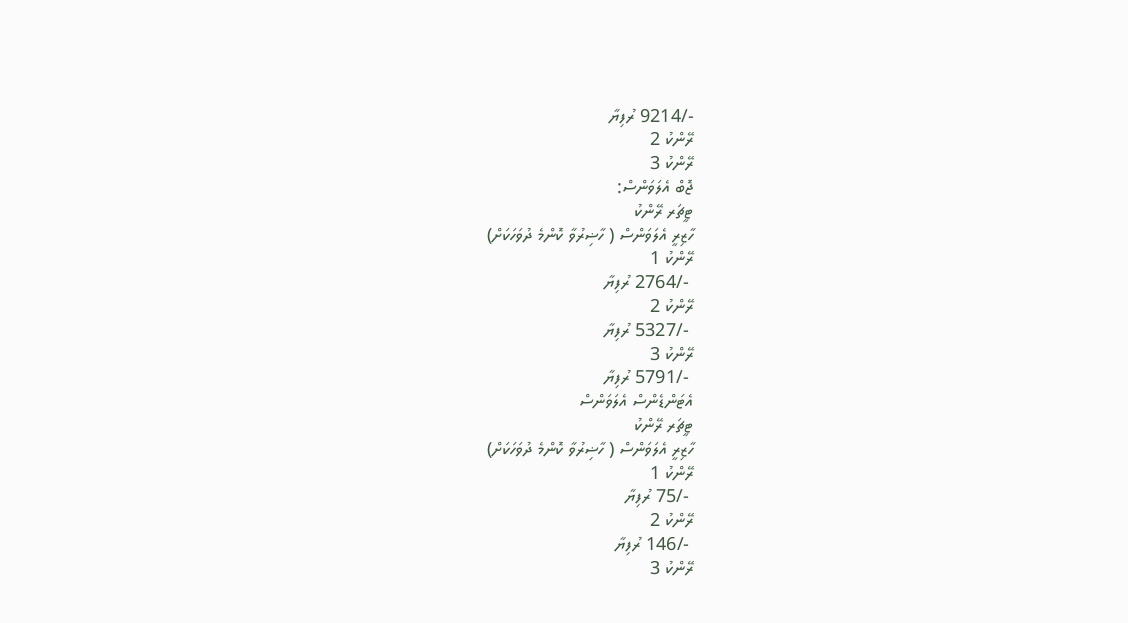-/9214 ރުފިޔާ
ރޭންކު 2
ރޭންކު 3
ޖޮބް އެލަވަންސް:
ޓީޗަރ ރޭންކު
ހާޒިރީ އެލަވަންސް ( ހާޟިރުވާ ކޮންމެ ދުވަހަކަށް)
ރޭންކު 1
 -/2764 ރުފިޔާ
ރޭންކު 2
 -/5327 ރުފިޔާ
ރޭންކު 3
 -/5791 ރުފިޔާ
އެޓަންޑެންސް އެލަވަންސް
ޓީޗަރ ރޭންކު
ހާޒިރީ އެލަވަންސް ( ހާޟިރުވާ ކޮންމެ ދުވަހަކަށް)
ރޭންކު 1
 -/75 ރުފިޔާ
ރޭންކު 2
 -/146 ރުފިޔާ
ރޭންކު 3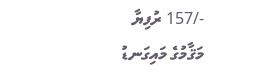-/157 ރުފިޔާ
މަޤާމުގެ މައިގަނޑު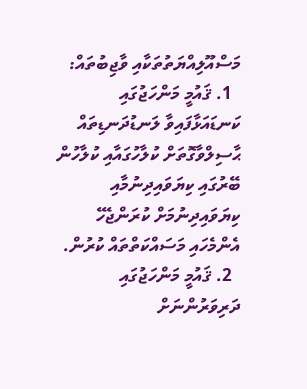މަސްއޫލިއްޔަތުތަކާއި ވާޖިބުތައް:
  1. ޤައުމީ މަންހަޖުގައި ކަނޑައަޅާފައިވާ ލަނޑުދަނޑިތައް ޙާސިލްވާގޮތަށް ކުލާހުގައާއި ކުލާހުން ބޭރުގައި ކިޔަވައިދިނުމާއި ކިޔަވައިދިނުމަށް ކުރަންޖެހޭ އެންމެހައި މަސައްކަތްތައް ކުރުން.
  2. ޤައުމީ މަންހަޖުގައި ދަރިވަރުންނަށް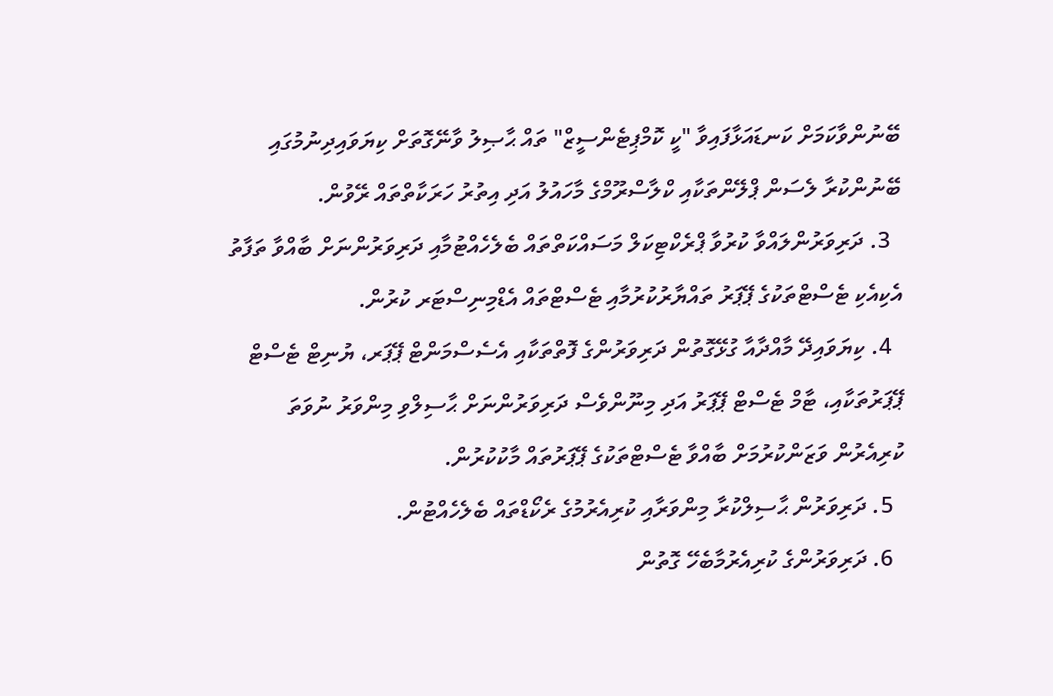ބޭނުންވާކަމަށް ކަނޑައަޅާފައިވާ "ކީ ކޮމްޕިޓެންސީޒް" ތައް ޙާޞިލު ވާނޭގޮތަށް ކިޔަވައިދިނުމުގައި ބޭނުންކުރާ ލެސަން ޕްލޭންތަކާއި ކްލާސްރޫމްގެ މާހައުލު އަދި އިތުރު ހަރަކާތްތައް ރޭވުން.
  3. ދަރިވަރުންލައްވާ ކުރުވާ ޕްރެކްޓިކަލް މަސައްކަތްތައް ބެލެހެއްޓުމާއި ދަރިވަރުންނަށް ބާއްވާ ތަފާތު އެކިއެކި ޓެސްޓްތަކުގެ ޕޭޕަރު ތައްޔާރުކުރުމާއި ޓެސްޓްތައް އެޑްމިނިސްޓަރ ކުރުން.
  4. ކިޔަވައިދޭ މާއްދާއާ ގުޅޭގޮތުން ދަރިވަރުންގެ ފޮތްތަކާއި އެސެސްމަންޓް ޕޭޕަރ، ޔުނިޓް ޓެސްޓް ޕޭޕަރުތަކާއި، ޓާމް ޓެސްޓް ޕޭޕަރު އަދި މިނޫންވެސް ދަރިވަރުންނަށް ޙާސިލްވި މިންވަރު ނުވަތަ ކުރިއެރުން ވަޒަންކުރުމަށް ބާއްވާ ޓެސްޓްތަކުގެ ޕޭޕަރުތައް މާކުކުރުން.
  5. ދަރިވަރުން ޙާސިލްކުރާ މިންވަރާއި ކުރިއެރުމުގެ ރެކޯޑްތައް ބެލެހެއްޓުން.
  6. ދަރިވަރުންގެ ކުރިއެރުމާބެހޭ ގޮތުން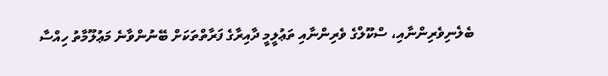ބެލެނިވެރިންނާއި، ސްކޫލްގެ ވެރިންނާއި ތަޢުލީމީ ދާއިރާގެ ފަރާތްތަކަށް ބޭނުންވާނެ މަޢުލޫމާތު ހިއްސާ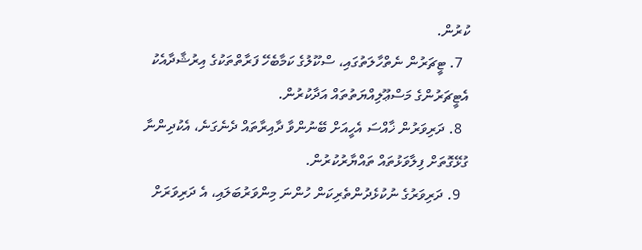ކުރުން.
  7. ޓީޗަރުން ނެތްހާލަތުގައި، ސްކޫލުގެ ކަމާބެހޭ ފަރާތްތަކުގެ އިރުޝާދާއެކު އެޓީޗަރުންގެ މަސްޢޫލިއްޔަތުތައް އަދާކުރުން.
  8. ދަރިވަރުން ޚާއްސަ އެހީއަށް ބޭނުންވާ ދާއިރާތައް ދެނެގަނެ، އެކުދިންނާ ގުޅޭގޮތަށް ފިލާވަޅުތައް ތައްޔާރުކުރުން.
  9. ދަރިވަރުގެ ނުކުޅެދުންތެރިކަން ހުންނަ މިންވަރުބަލައި، އެ ދަރިވަރަށް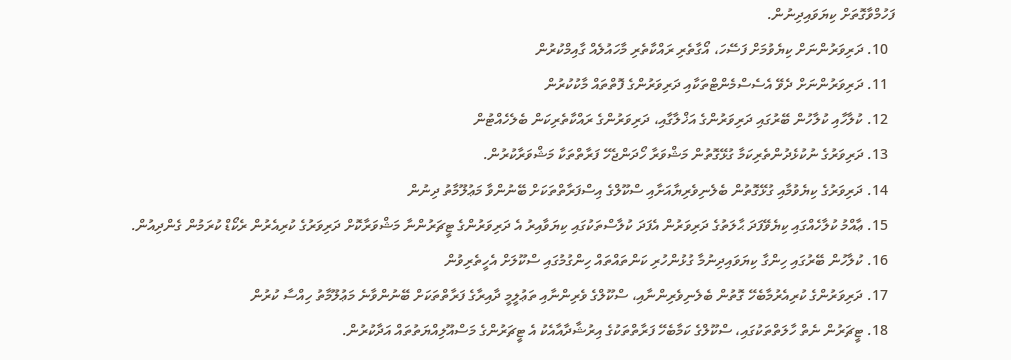ފަހުމްވާގޮތަށް ކިޔަވައިދިނުން.
  10. ދަރިވަރުންނަށް ކިޔެވުމަށް ފަސޭހަ، އޯގާތެރި ރައްކާތެރި މާހައުލެއް ގާއިމްކުރުން
  11. ދަރިވަރުންނަށް ދެވޭ އެސެސްމެންޓްތަކާއި ދަރިވަރުންގެ ފޮތްތައް މާކުކުރުން
  12. ކުލާހާއި ކުލާހުން ބޭރުގައި ދަރިވަރުންގެ އަޚްލާގާއި، ދަރިވަރުންގެ ރައްކާތެރިކަން ބެލެހެއްޓުން
  13. ދަރިވަރުގެ ނުކުޅެދުންތެރިކަމާ ގުޅޭގޮތުން މަޝްވަރާ ހޯދަންޖެހޭ ފަރާތްތަކާ މަޝްވަރާކުރުން.
  14. ދަރިވަރުގެ ކިޔެވުމާއި ގުޅޭގޮތުން ބެލެނިވެރިޔާއަށާއި ސްކޫލްގެ އިސްފަރާތްތަކަށް ބޭނުންވާ މަޢުލޫމާތު ދިނުން
  15. ޢާއްމު ކުލާހެއްގައި ކިޔެވޭފަދަ ޙާލަތުގެ ދަރިވަރުން އެފަދަ ކުލާސްތަކުގައި ކިޔަވާއިރު އެ ދަރިވަރުންގެ ޓީޗަރުންނާ މަޝްވަރާކޮށް ދަރިވަރުގެ ކުރިއެރުން ރެކޯޑް ކުރަމުން ގެންދިއުން.
  16. ކުލާހުން ބޭރުގައި ހިންގާ ކިޔަވައިދިނުމާ ގުޅުންހުރި ކަންތައްތައް ހިންގުމުގައި ސްކޫލަށް އެހީތެރިވުން
  17. ދަރިވަރުންގެ ކުރިއެރުމާބެހޭ ގޮތުން ބެލެނިވެރިންނާއި، ސްކޫލްގެ ވެރިންނާއި ތަޢުލީމީ ދާއިރާގެ ފަރާތްތަކަށް ބޭނުންވާނެ މަޢުލޫމާތު ހިއްސާ ކުރުން
  18. ޓީޗަރުން ނެތް ހާލަތްތަކުގައި، ސްކޫލްގެ ކަމާބެހޭ ފަރާތްތަކުގެ އިރުޝާދާއާއެކު އެ ޓީޗަރުންގެ މަސްއޫލިއްޔަތުތައް އަދާކުރުން.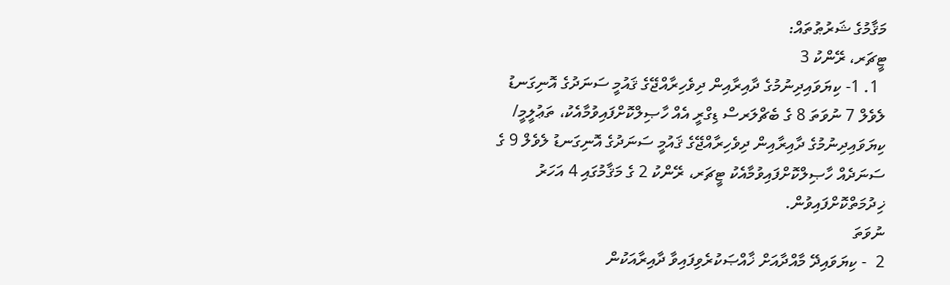މަޤާމުގެ ޝަރުޠުތައް:
ޓީޗަރ، ރޭންކު 3
  1. 1- ކިޔަވައިދިނުމުގެ ދާއިރާއިން ދިވެހިރާއްޖޭގެ ޤައުމީ ސަނަދުގެ އޮނިގަނޑު  ލެވެލް 7 ނުވަތަ 8 ގެ ބެޗްލަރސް ޑިގްރީ އެއް ހާޞިލްކޮށްފައިވުމާއެކު، ތަޢުލީމީ/ ކިޔަވައިދިނުމުގެ ދާއިރާއިން ދިވެހިރާއްޖޭގެ ޤައުމީ ސަނަދުގެ އޮނިގަނޑު ލެވެލް 9 ގެ ސަނަދެއް ހާޞިލްކޮށްފައިވުމާއެކު ޓީޗަރ، ރޭންކު 2 ގެ މަޤާމުގައި 4 އަހަރު ޚިދުމަތްކޮށްފައިވުން.
ނުވަތަ
2  - ކިޔަވައިދޭ މާއްދާއަށް ޚާއްޞަކުރެވިފައިވާ ދާއިރާއަކުން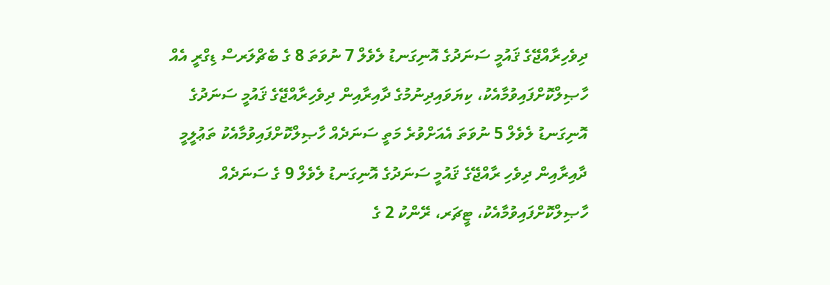ދިވެހިރާއްޖޭގެ ޤައުމީ ސަނަދުގެ އޮނިގަނޑު ލެވެލް 7 ނުވަތަ 8 ގެ ބެޗްލަރސް ޑިގްރީ އެއް ހާޞިލްކޮށްފައިވުމާއެކު، ކިޔަވައިދިނުމުގެ ދާއިރާއިން ދިވެހިރާއްޖޭގެ ޤައުމީ ސަނަދުގެ އޮނިގަނޑު ލެވެލް 5 ނުވަތަ އެއަށްވުރެ މަތީ ސަނަދެއް ހާޞިލްކޮށްފައިވުމާއެކު ތަޢުލީމީ ދާއިރާއިން ދިވެހި ރާއްޖޭގެ ޤައުމީ ސަނަދުގެ އޮނިގަނޑު ލެވެލް 9 ގެ ސަނަދެއް ހާޞިލްކޮށްފައިވުމާއެކު، ޓީޗަރ، ރޭންކު 2 ގެ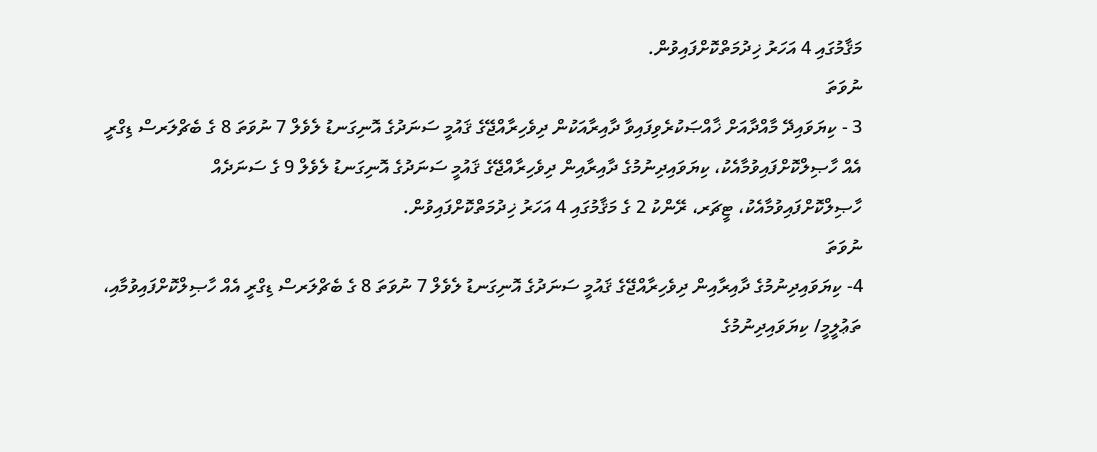މަޤާމުގައި 4 އަހަރު ޚިދުމަތްކޮށްފައިވުން.
ނުވަތަ
3 - ކިޔަވައިދޭ މާއްދާއަށް ޚާއްޞަކުރެވިފައިވާ ދާއިރާއަކުން ދިވެހިރާއްޖޭގެ ޤައުމީ ސަނަދުގެ އޮނިގަނޑު ލެވެލް 7 ނުވަތަ 8 ގެ ބެޗްލަރސް ޑިގްރީ އެއް ހާޞިލްކޮށްފައިވުމާއެކު، ކިޔަވައިދިނުމުގެ ދާއިރާއިން ދިވެހިރާއްޖޭގެ ޤައުމީ ސަނަދުގެ އޮނިގަނޑު ލެވެލް 9 ގެ ސަނަދެއް ހާޞިލްކޮށްފައިވުމާއެކު، ޓީޗަރ، ރޭންކު 2 ގެ މަޤާމުގައި 4 އަހަރު ޚިދުމަތްކޮށްފައިވުން.
ނުވަތަ
4- ކިޔަވައިދިނުމުގެ ދާއިރާއިން ދިވެހިރާއްޖޭގެ ޤައުމީ ސަނަދުގެ އޮނިގަނޑު ލެވެލް 7 ނުވަތަ 8 ގެ ބެޗްލަރސް ޑިގްރީ އެއް ހާޞިލްކޮށްފައިވުމާއި، ތަޢުލީމީ/ ކިޔަވައިދިނުމުގެ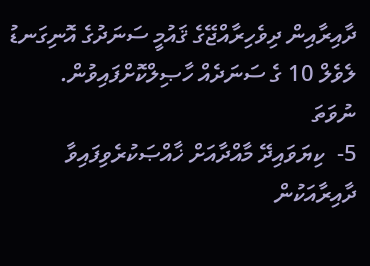ދާއިރާއިން ދިވެހިރާއްޖޭގެ ޤައުމީ ސަނަދުގެ އޮނިގަނޑު ލެވެލް 10 ގެ ސަނަދެއް ހާޞިލްކޮށްފައިވުން.
ނުވަތަ
5-  ކިޔަވައިދޭ މާއްދާއަށް ޚާއްޞަކުރެވިފައިވާ ދާއިރާއަކުން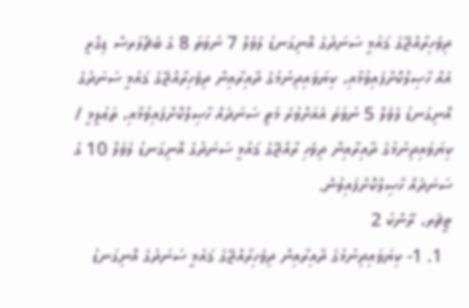ދިވެހިރާއްޖޭގެ ޤައުމީ ސަނަދުގެ އޮނިގަނޑު ލެވެލް 7 ނުވަތަ 8 ގެ ބެޗްލަރސް ޑިގްރީ އެއް ހާޞިލްކޮށްފައިވުމާއި، ކިޔަވައިދިނުމުގެ ދާއިރާއިން ދިވެހިރާއްޖޭގެ ޤައުމީ ސަނަދުގެ އޮނިގަނޑު ލެވެލް 5 ނުވަތަ އެއަށްވުރެ މަތީ ސަނަދެއް ހާޞިލްކޮށްފައިވުމާއި، ތަޢުލީމީ / ކިޔަވައިދިނުމުގެ ދާއިރާއިން ދިވެހި ރާއްޖޭގެ ޤައުމީ ސަނަދުގެ އޮނިގަނޑު ލެވެލް 10 ގެ ސަނަދެއް ހާޞިލްކޮށްފައިވުން.
ޓީޗަރ، ރޭންކު 2
  1. 1- ކިޔަވައިދިނުމުގެ ދާއިރާއިން ދިވެހިރާއްޖޭގެ ޤައުމީ ސަނަދުގެ އޮނިގަނޑު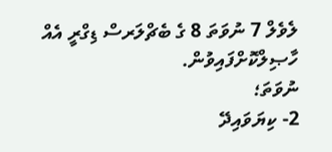ލެވެލް 7 ނުވަތަ 8 ގެ ބެޗްލަރސް ޑިގްރީ އެއް ހާޞިލްކޮށްފައިވުން.
ނުވަތަ؛
2- ކިޔަވައިދޭ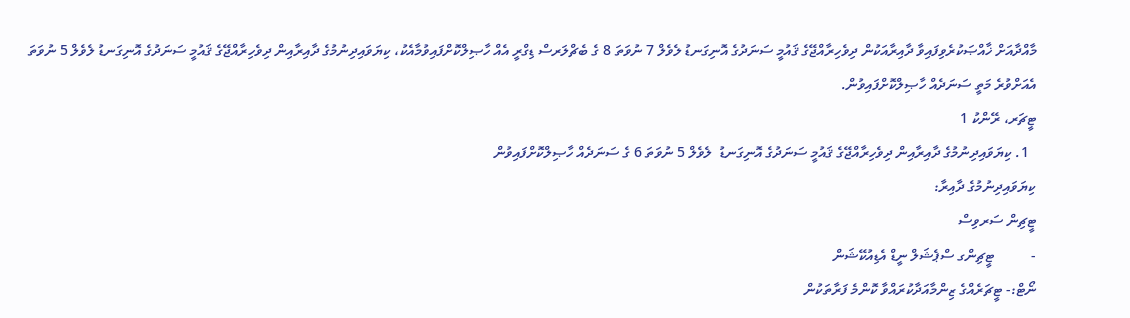މާއްދާއަށް ޚާއްޞަކުރެވިފައިވާ ދާއިރާއަކުން ދިވެހިރާއްޖޭގެ ޤައުމީ ސަނަދުގެ އޮނިގަނޑު ލެވެލް 7 ނުވަތަ 8 ގެ ބެޗްލަރސް ޑިގްރީ އެއް ހާޞިލްކޮށްފައިވުމާއެކު، ކިޔަވައިދިނުމުގެ ދާއިރާއިން ދިވެހިރާއްޖޭގެ ޤައުމީ ސަނަދުގެ އޮނިގަނޑު ލެވެލް 5 ނުވަތަ އެއަށްވުރެ މަތީ ސަނަދެއް ހާޞިލްކޮށްފައިވުން.
ޓީޗަރ، ރޭންކު 1
  1. ކިޔަވައިދިނުމުގެ ދާއިރާއިން ދިވެހިރާއްޖޭގެ ޤައުމީ ސަނަދުގެ އޮނިގަނޑު  ލެވެލް 5 ނުވަތަ 6 ގެ ސަނަދެއް ހާޞިލްކޮށްފައިވުން
ކިޔަވައިދިނުމުގެ ދާއިރާ:
ޓީޗިން ސަރވިސް
-          ޓީޗިންގ ސްޕެޝަލް ނީޑް އެޑިއުކޭޝަން
ނޯޓް:- ޓީޗަރެއްގެ ޒިންމާއަދާކުރައްވާ ކޮންމެ ފަރާތަކުން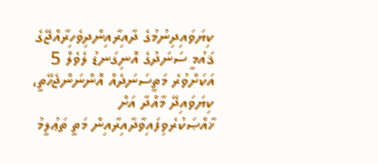ކިޔަވައިދިނުމުގެ ދާއިރާއިންދިވެހިރާއްޖޭގެ ޤައުމީ ސަނަދުގެ އޮނިގަނޑު ލެވެލް 5 އަކަށްވުރެ މަތީސަނަދެއް އޮންނަންޖެހޭތީ، ކިޔަވައިދޭ މާއްދާ އަށް ޚާއްޞަކުރެވިފައިވާދާއިރާއިން މަތީ ތަޢުލީމު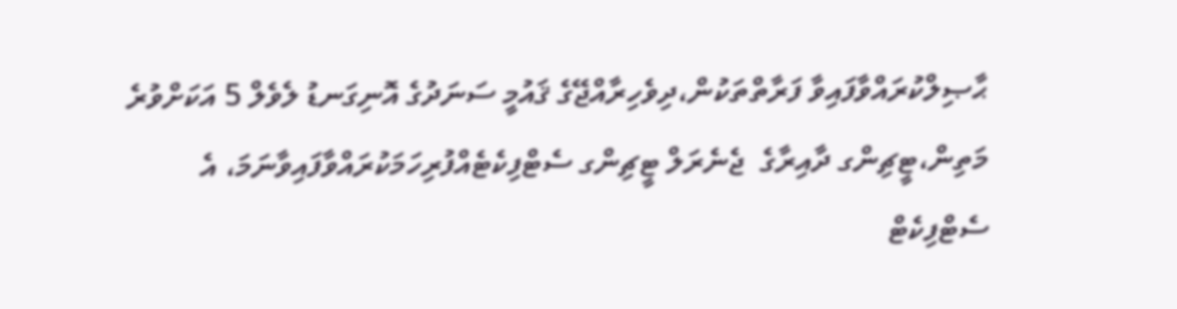ޙާޞިލްކުރައްވާފައިވާ ފަރާތްތަކުން،ދިވެހިރާއްޖޭގެ ޤައުމީ ސަނަދުގެ އޮނިގަނޑު ލެވެލް 5 އަކަށްވުރެ މަތިން،ޓީޗިންގ ދާއިރާގެ  ޖެނެރަލް ޓީޗިންގ ސެޓްފިކެޓެއްފުރިހަމަކުރައްވާފައިވާނަމަ، އެ ސެޓްފިކެޓް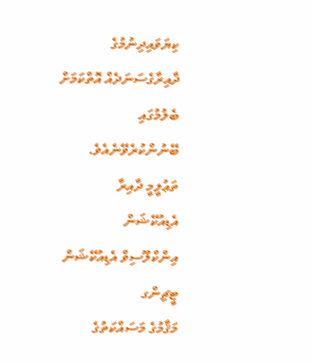ކިޔަވައިދިނުމުގެ ދާއިރާގެސަނަދެއް އޮތްކަމަށް ބެލުމުގައި ބޭނުންކުރެވޭނެއެވެ.
ތަޢުލީމީ ދާއިރާ
އެޑިއުކޭޝަން
އިންކްލޫސިވް އެޑިއުކޭޝަން
ޓީޗިންގ
މަޤާމުގެ މަސައްކަތުގެ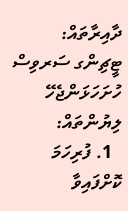ދާއިރާތައް:
ޓީޗިންގ ސަރވިސް
ހުށަހަޅަންޖެހޭ ލިޔުންތައް:
  1. ފުރިހަމަ ކޮށްފައިވާ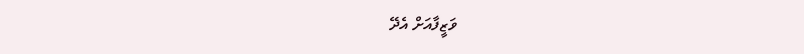ވަޒީފާއަށް އެދޭ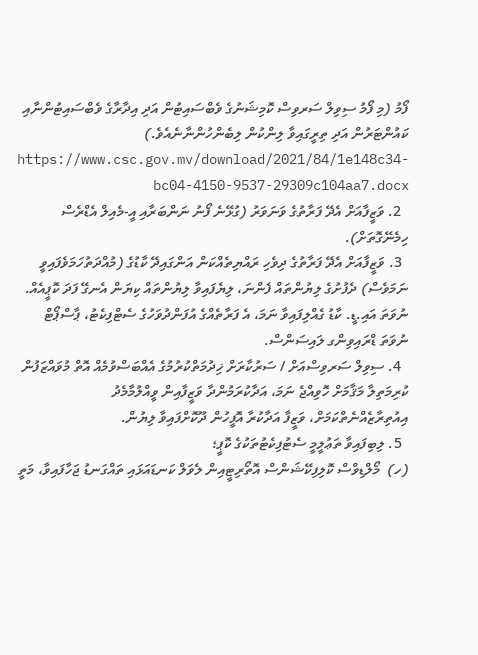ފޯމު (މި ފޯމު ސިވިލް ސަރވިސް ކޮމިޝަނުގެ ވެބްސައިޓުން އަދި އިދާރާގެ ވެބްސައިޓުންނާއި ކައުންޓަރުން އަދި ތިރީގައިވާ ލިންކުން ލިބެންހުންނާނެއެވެ.)  https://www.csc.gov.mv/download/2021/84/1e148c34-bc04-4150-9537-29309c104aa7.docx
  2. ވަޒީފާއަށް އެދޭ ފަރާތުގެ ވަނަވަރު (ގުޅޭނެ ފޯނު ނަންބަރާއި އީ-މެއިލް އެޑްރެސް ހިމެނޭގޮތަށް).
  3. ވަޒީފާއަށް އެދޭ ފަރާތުގެ ދިވެހި ރައްޔިތެއްކަން އަންގައިދޭ ކާޑުގެ (މުއްދަތުހަމަވެފައިވީ ނަމަވެސް) ދެފުށުގެ ލިޔުންތައް ފެންނަ، ލިޔެފައިވާ ލިޔުންތައް ކިޔަން އެނގޭ ފަދަ ކޮޕީއެއް. ނުވަތަ އައި.ޑީ. ކާޑު ގެއްލިފައިވާ ނަމަ، އެ ފަރާތެއްގެ އުފަންދުވަހުގެ ސެޓްފިކެޓު، ޕާސްޕޯޓް ނުވަތަ ޑްރައިވިންގ ލައިސަންސް.
  4. ސިވިލް ސަރވިސްއަށް / ސަރުކާރަށް ޚިދުމަތްކުރުމުގެ އެއްބަސްވުމެއް އޮތް މުވައްޒަފުން ކުރިމަތިލާ މަޤާމަށް ހޮވިއްޖެ ނަމަ، އަދާކުރަމުންދާ ވަޒީފާއިން ވީއްލުމާމެދު އިއުތިރާޒެއްނެތްކަމަށް، ވަޒީފާ އަދާކުރާ އޮފީހުން ދޫކޮށްފައިވާ ލިޔުން.
  5. ލިބިފައިވާ ތަޢުލީމީ ސެޓުފިކެޓުތަކުގެ ކޮޕީ؛
(ހ)  މޯލްޑިވްސް ކޮލިފިކޭޝަންސް އޮތޯރިޓީއިން ލެވަލް ކަނޑައަޅައި ތައްގަނޑު ޖަހާފައިވާ، މަތީ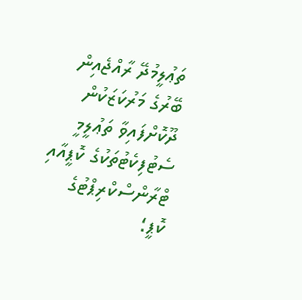ތަޢުލީމުދޭ ރާއްޖެއިން ބޭރުގެ މަރުކަޒަކުން ދޫކޮށްފައިވާ ތަޢުލީމީ ސެޓުފިކެޓުތަކުގެ ކޮޕީއާއި ޓްރާންސްކްރިޕްޓުގެ ކޮޕީ؛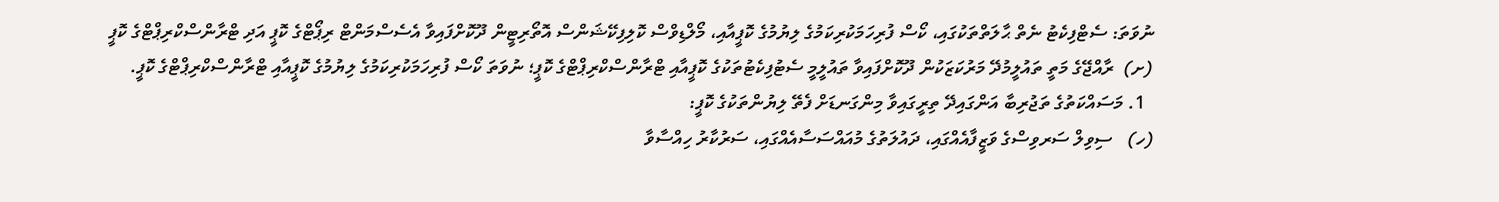ނުވަތަ: ސެޓްފިކެޓު ނެތް ޙާލަތްތަކުގައި، ކޯސް ފުރިހަމަކުރިކަމުގެ ލިޔުމުގެ ކޮޕީއާއި، މޯލްޑިވްސް ކޮލިފިކޭޝަންސް އޮތޯރިޓީން ދޫކޮށްފައިވާ އެސެސްމަންޓް ރިޕޯޓްގެ ކޮޕީ އަދި ޓްރާންސްކްރިޕްޓްގެ ކޮޕީ
(ށ)  ރާއްޖޭގެ މަތީ ތައުލީމުދޭ މަރުކަޒަކުން ދޫކޮށްފައިވާ ތައުލީމީ ސެޓުފިކެޓުތަކުގެ ކޮޕީއާއި ޓްރާންސްކްރިޕްޓްގެ ކޮޕީ؛ ނުވަތަ ކޯސް ފުރިހަމަކުރިކަމުގެ ލިޔުމުގެ ކޮޕީއާއި ޓްރާންސްކްރިޕްޓްގެ ކޮޕީ.
  1. މަސައްކަތުގެ ތަޖުރިބާ އަންގައިދޭ ތިރީގައިވާ މިންގަނޑަށް ފެތޭ ލިޔުންތަކުގެ ކޮޕީ:
(ހ)   ސިވިލް ސަރވިސްގެ ވަޒީފާއެއްގައި، ދައުލަތުގެ މުއައްސަސާއެއްގައި، ސަރުކާރު ހިއްސާވާ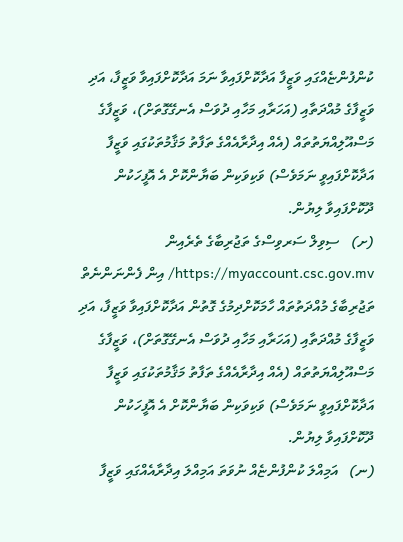ކުންފުންޏެއްގައި ވަޒީފާ އަދާކޮށްފައިވާ ނަމަ އަދާކޮށްފައިވާ ވަޒީފާ، އަދި ވަޒީފާގެ މުއްދަތާއި (އަހަރާއި މަހާއި ދުވަސް އެނގޭގޮތަށް)، ވަޒީފާގެ މަސްއޫލިއްޔަތުތައް (އެއް އިދާރާއެއްގެ ތަފާތު މަޤާމުތަކުގައި ވަޒީފާ އަދާކޮށްފައިވީ ނަމަވެސް) ވަކިވަކިން ބަޔާންކޮށް އެ އޮފީހަކުން ދޫކޮށްފައިވާ ލިޔުން.
(ށ)   ސިވިލް ސަރވިސްގެ ތަޖުރިބާގެ ތެރެއިން https://myaccount.csc.gov.mv/ އިން ފެންނަންނެތް ތަޖުރިބާގެ މުއްދަތުތައް ހާމަކޮށްދިމުގެ ގޮތުން އަދާކޮށްފައިވާ ވަޒީފާ، އަދި ވަޒީފާގެ މުއްދަތާއި (އަހަރާއި މަހާއި ދުވަސް އެނގޭގޮތަށް)، ވަޒީފާގެ މަސްއޫލިއްޔަތުތައް (އެއް އިދާރާއެއްގެ ތަފާތު މަޤާމުތަކުގައި ވަޒީފާ އަދާކޮށްފައިވީ ނަމަވެސް) ވަކިވަކިން ބަޔާންކޮށް އެ އޮފީހަކުން ދޫކޮށްފައިވާ ލިޔުން.
(ނ)   އަމިއްލަ ކުންފުންޏެއް ނުވަތަ އަމިއްލަ އިދާރާއެއްގައި ވަޒީފާ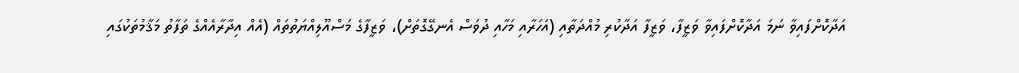އަދާކޮށްފައިވާ ނަމަ އަދާކޮށްފައިވާ ވަޒީފާ، ވަޒީފާ އަދާކުރި މުއްދަތާއި (އަހަރާއި މަހާއި ދުވަސް އެނގޭގޮތަށް)، ވަޒީފާގެ މަސްއޫލިއްޔަތުތައް (އެއް އިދާރާއެއްގެ ތަފާތު މަޤާމުތަކުގައި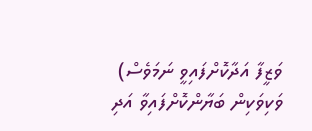ވަޒީފާ އަދާކޮށްފައިވީ ނަމަވެސް) ވަކިވަކިން ބަޔާންކޮށްފައިވާ އަދި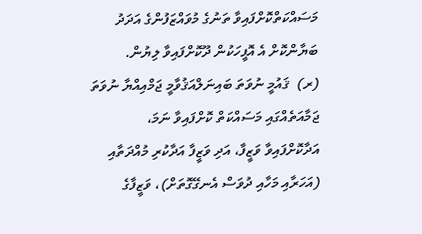މަސައްކަތްކޮށްފައިވާ ތަނުގެ މުވައްޒަފުންގެ އަދަދު ބަޔާންކޮށް އެ އޮފީހަކުން ދޫކޮށްފައިވާ ލިޔުން.
(ރ)  ޤައުމީ ނުވަތަ ބައިނަލްއަޤުވާމީ ޖަމްއިއްޔާ ނުވަތަ ޖަމާއަތެއްގައި މަސައްކަތް ކޮށްފައިވާ ނަމަ، އަދާކޮށްފައިވާ ވަޒީފާ، އަދި ވަޒީފާ އަދާކުރި މުއްދަތާއި (އަހަރާއި މަހާއި ދުވަސް އެނގޭގޮތަށް)، ވަޒީފާގެ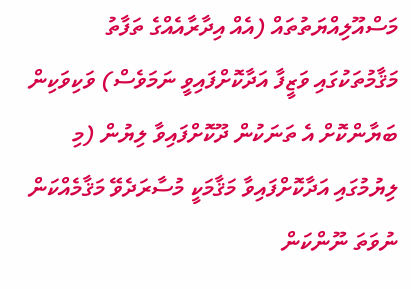މަސްއޫލިއްޔަތުތައް (އެއް އިދާރާއެއްގެ ތަފާތު މަޤާމުތަކުގައި ވަޒީފާ އަދާކޮށްފައިވީ ނަމަވެސް) ވަކިވަކިން ބަޔާންކޮށް އެ ތަނަކުން ދޫކޮށްފައިވާ ލިޔުން (މި ލިޔުމުގައި އަދާކޮށްފައިވާ މަޤާމަކީ މުސާރަދެވޭ މަޤާމެއްކަން ނުވަތަ ނޫންކަން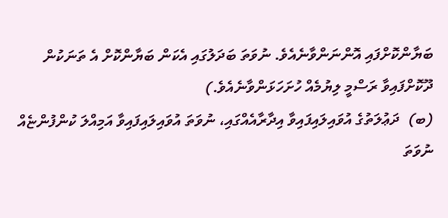ބަޔާންކޮށްފައި އޮންނަންވާނެއެވެ. ނުވަތަ ބަދަލުގައި އެކަން ބަޔާންކޮށް އެ ތަނަކުން ދޫކޮށްފައިވާ ރަސްމީ ލިޔުމެއް ހުށަހަޅަންވާނެއެވެ.)
(ބ)  ދަޢުލަތުގެ އުވައިލައިފައިވާ އިދާރާއެއްގައި، ނުވަތަ އުވައިލައިފައިވާ އަމިއްލަ ކުންފުންޏެއް ނުވަތަ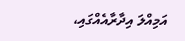އަމިއްލަ އިދާރާއެއްގައި،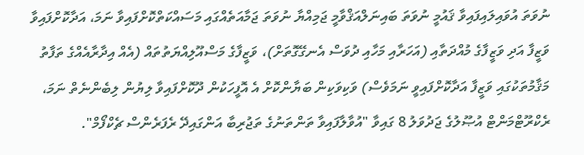ނުވަތަ އުވައިލައިފައިވާ ޤައުމީ ނުވަތަ ބައިނަލްއަޤްވާމީ ޖަމިއްޔާ ނުވަތަ ޖަމާއަތެއްގައި މަސައްކަތްކޮށްފައިވާ ނަމަ، އަދާކޮށްފައިވާ ވަޒީފާ އަދި ވަޒީފާގެ މުއްދަތާއި (އަހަރާއި މަހާއި ދުވަސް އެނގޭގޮތަށް)، ވަޒީފާގެ މަސްއޫލިއްޔަތުތައް (އެއް އިދާރާއެއްގެ ތަފާތު މަޤާމުތަކުގައި ވަޒީފާ އަދާކޮށްފައިވީ ނަމަވެސް) ވަކިވަކިން ބަޔާންކޮށް އެ އޮފީހަކުން ދޫކޮށްފައިވާ ލިޔުން ލިބެންނެތް ނަމަ، ރެކްރޫޓްމަންޓް އުޞޫލުގެ ޖަދުވަލު 8 ގައިވާ "އުވާލާފައިވާ ތަންތަނުގެ ތަޖުރިބާ އަންގައިދޭ ރެފަރެންސް ޗެކްފޯމް".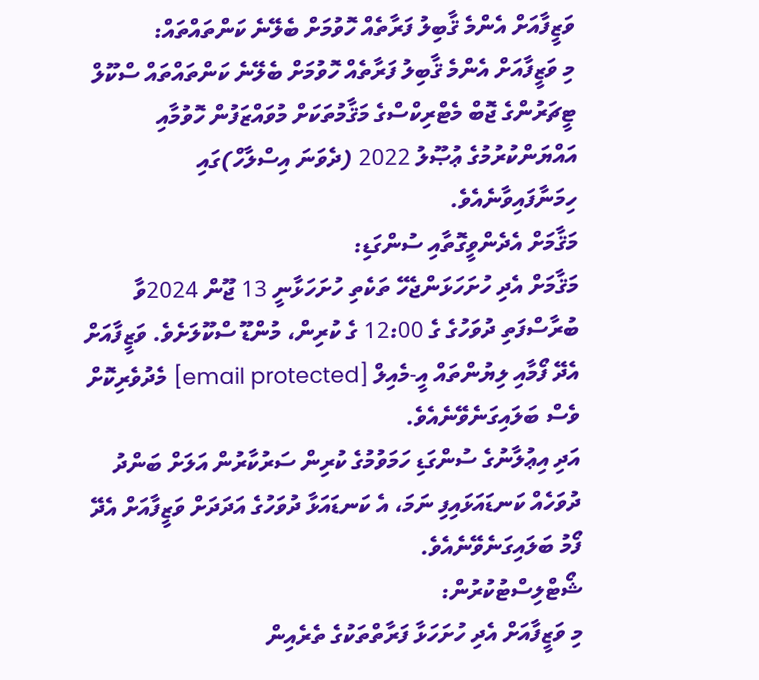ވަޒީފާއަށް އެންމެ ޤާބިލު ފަރާތެއް ހޮވުމަށް ބެލޭނެ ކަންތައްތައް:
މި ވަޒީފާއަށް އެންމެ ޤާބިލު ފަރާތެއް ހޮވުމަށް ބެލޭނެ ކަންތައްތައް ސްކޫލް ޓީޗަރުންގެ ޖޮބް މެޓްރިކްސްގެ މަޤާމުތަކަށް މުވައްޒަފުން ހޮވުމާއި އައްޔަންކުރުމުގެ ޢުޞޫލު 2022 (ދެވަނަ އިސްލާހް)ގައި ހިމަނާފައިވާނެއެވެ.
މަޤާމަށް އެދެންވީގޮތާއި ސުންގަޑި:
މަޤާމަށް އެދި ހުށަހަޅަންޖެހޭ ތަކެތި ހުށަހަޅާނީ 13 ޖޫން 2024ވާ ބުރާސްފަތި ދުވަހުގެ ގެ 12:00 ގެ ކުރިން، މުންޑޫ ސްކޫލަށެވެ. ވަޒީފާއަށް އެދޭ ފޯމާއި ލިޔުންތައް އީ-މެއިލް [email protected] މެދުވެރިކޮށް ވެސް ބަލައިގަނެވޭނެއެވެ.
އަދި އިޢުލާނުގެ ސުންގަޑި ހަމަވުމުގެ ކުރިން ސަރުކާރުން އަލަށް ބަންދު ދުވަހެއް ކަނޑައަޅައިފި ނަމަ، އެ ކަނޑައަޅާ ދުވަހުގެ އަދަދަށް ވަޒީފާއަށް އެދޭ ފޯމު ބަލައިގަނެވޭނެއެވެ.
ޝޯޓްލިސްޓުކުރުން:
މި ވަޒީފާއަށް އެދި ހުށަހަޅާ ފަރާތްތަކުގެ ތެރެއިން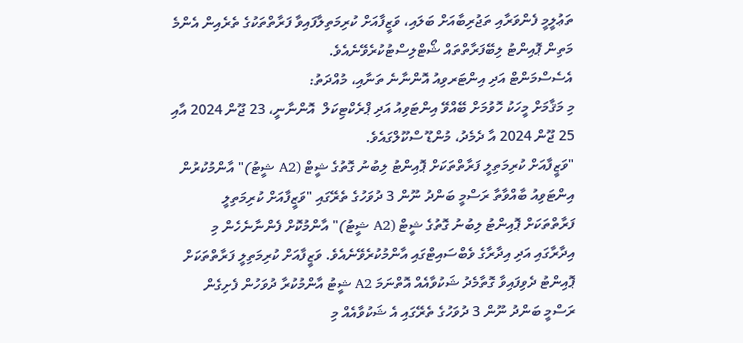ތަޢުލީމީ ފެންވަރާއި ތަޖުރިބާއަށް ބަލައި، ވަޒީފާއަށް ކުރިމަތިލާފައިވާ ފަރާތްތަކުގެ ތެރެއިން އެންމެ މަތިން ޕޮއިންޓު ލިބޭފަރާތްތައް ޝޯޓްލިސްޓުކުރެވޭނެއެވެ.
އެސެސްމަންޓް އަދި އިންޓަރވިއު އޮންނާނެ ތަނާއި، މުއްދަތު:
މި މަޤާމަށް މީހަކު ހޮވުމަށް ބޭއްވޭ އިންޓަވިއު އަދި ޕްރެކްޓިކަލް  އޮންނާނީ، 23 ޖޫން 2024 އާއި 25 ޖޫން 2024 އާ ދެމެދު، މުންޑޫ ސްކޫލްގައެވެ.
"ވަޒީފާއަށް ކުރިމަތިލީ ފަރާތްތަކަށް ޕޮއިންޓު ލިބުނު ގޮތުގެ ޝީޓް (A2 ޝީޓު)" އާންމުކުރުން
އިންޓަވިއު ބާއްވާތާ ރަސްމީ ބަންދު ނޫން 3 ދުވަހުގެ ތެރޭގައި "ވަޒީފާއަށް ކުރިމަތިލީ ފަރާތްތަކަށް ޕޮއިންޓު ލިބުނު ގޮތުގެ ޝީޓް (A2 ޝީޓު)" އާންމުކޮށް ފެންނާނެހެން މި އިދާރާގައި އަދި އިދާރާގެ ވެބްސައިޓްގައި އާންމުކުރެވޭނެއެވެ. ވަޒީފާއަށް ކުރިމަތިލީ ފަރާތްތަކަށް ޕޮއިންޓު ދެވިފައިވާ ގޮތާމެދު ޝަކުވާއެއް އޮތްނަމަ A2 ޝީޓު އާންމުކުރާ ދުވަހުން ފެށިގެން ރަސްމީ ބަންދު ނޫން 3 ދުވަހުގެ ތެރޭގައި އެ ޝަކުވާއެއް މި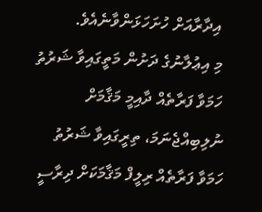އިދާރާއަށް ހުށަހަޅަންވާނެއެވެ.
މި އިޢުލާނުގެ ދަށުން މަތީގައިވާ ޝަރުތު ހަމަވާ ފަރާތެއް ދާއިމީ މަޤާމަށް ނުލިބިއްޖެނަމަ، ތިރީގައިވާ ޝަރުތު ހަމަވާ ފަރާތެއް ރިލީފް މަޤާމަކަށް ދިރާސީ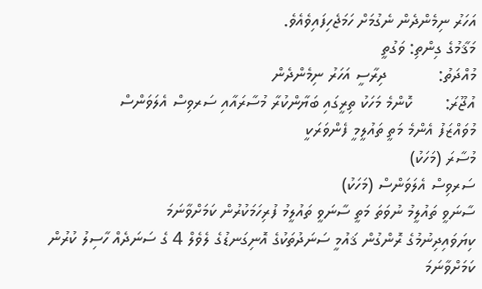އަހަރު ނިމެންދެން ނެގުމަށް ހަމަޖެހިފައިވެއެވެ.
މަޤާމުގެ ގިންތި: ވަގުތީ
މުއްދަތު:           ދިރާސީ އަހަރު ނިމެންދެން
އުޖޫރަ:       ކޮންމެ މަހަކު ތިރީގައި ބަޔާންކުރާ މުސާރައާއި ސަރވިސް އެލަވަންސް
މުވައްޒަފު އެންމެ މަތީ ތައުލީމީ ފެންވަރަކީ
މުސާރަ (މަހަކު)
ސަރވިސް އެލަވަންސް (މަހަކު)
ސާނަވީ ތައުލީމު ނުވަތަ މަތީ ސާނަވީ ތައުލީމު ފުރިހަމަކުރުން ކަމަށްވާނަމަ
ކިޔަވައިދިނުމުގެ ރޮންގުން ޤައުމީ ސަނަދުތަކުގެ އޮނިގަނޑުގެ ލެވެލް 4 ގެ ސަނަދެއް ހާސިލު ކުރުން ކަމަށްވާނަމަ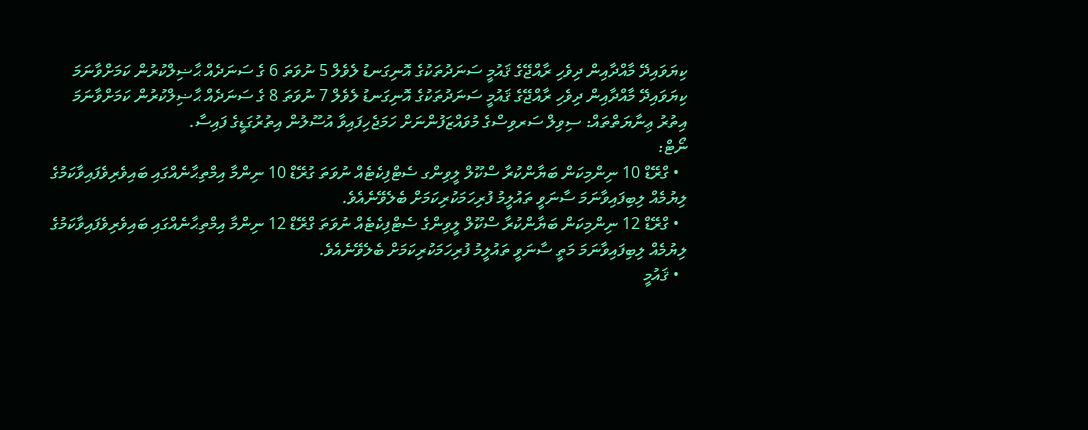ކިޔަވައިދޭ މާއްދާއިން ދިވެހި ރާއްޖޭގެ ޤައުމީ ސަނަދުތަކުގެ އޮނިގަނޑު ލެވެލް 5 ނުވަތަ 6 ގެ ސަނަދެއް ޙާޟިލްކުރުން ކަމަށްވާނަމަ
ކިޔަވައިދޭ މާއްދާއިން ދިވެހި ރާއްޖޭގެ ޤައުމީ ސަނަދުތަކުގެ އޮނިގަނޑު ލެވެލް 7 ނުވަތަ 8 ގެ ސަނަދެއް ޙާޟިލްކުރުން ކަމަށްވާނަމަ
އިތުރު ޢިނާޔަތްތައް: ސިވިލް ސަރވިސްގެ މުވައްޒަފުންނަށް ހަމަޖެހިފައިވާ އުސޫލުން އިތުރުގަޑީގެ ފައިސާ.
ނޯޓް:
  • ގްރޭޑް 10 ނިންމިކަން ބަޔާންކުރާ ސްކޫލް ލީވިންގ ސެޓްފިކެޓެއް ނުވަތަ ގުރޭޑް 10 ނިންމާ އިމްތިޙާނެއްގައި ބައިވެރިވެފައިވާކަމުގެ ލިޔުމެއް ލިބިފައިވާނަމަ ސާނަވީ ތައުލީމު ފުރިހަމަކުރިކަމަށް ބެލެވޭނެއެވެ.
  • ގްރޭޑް 12 ނިންމިކަން ބަޔާންކުރާ ސްކޫލް ލީވިންގެ ސެޓްފިކެޓެއް ނުވަތަ ގްރޭޑް 12 ނިންމާ އިމްތިޙާނެއްގައި ބައިވެރިވެފައިވާކަމުގެ ލިޔުމެއް ލިބިފައިވާނަމަ މަތީ ސާނަވީ ތައުލީމު ފުރިހަމަކުރިކަމަށް ބެލެވޭނެއެވެ.
  • ޤައުމީ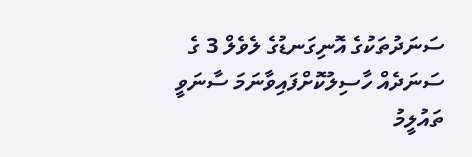ސަނަދުތަކުގެ އޮނިގަނޑުގެ ލެވެލް 3 ގެ ސަނަދެއް ހާސިލުކޮށްފައިވާނަމަ ސާނަވީ ތައުލީމު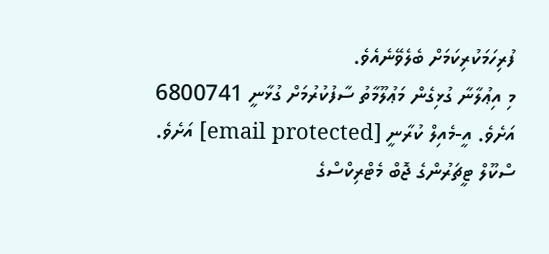ފުރިހަމަކުރިކަމަށް ބެލެވޭނެއެވެ.
މި އިޢުލާނާ ގުޅިގެން މަޢުލޫމާތު ސާފުކުރުމަށް ގުޅާނީ 6800741 އަށެވެ. އީ-މެއިލް ކުރާނީ [email protected] އަށެވެ.
ސްކޫލް ޓީޗަރުންގެ ޖޮބް މެޓްރިކްސްގެ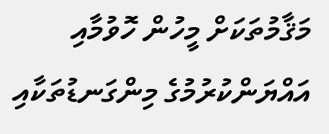މަޤާމުތަކަށް މީހުން ހޮވުމާއި އައްޔަންކުރުމުގެ މިންގަނޑުތަކާއި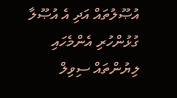އުޞޫލުތައް އަދި އެ އުޞޫލާ ގުޅުންހުރި އެންމެހައި ލިޔުންތައް ސިވިލް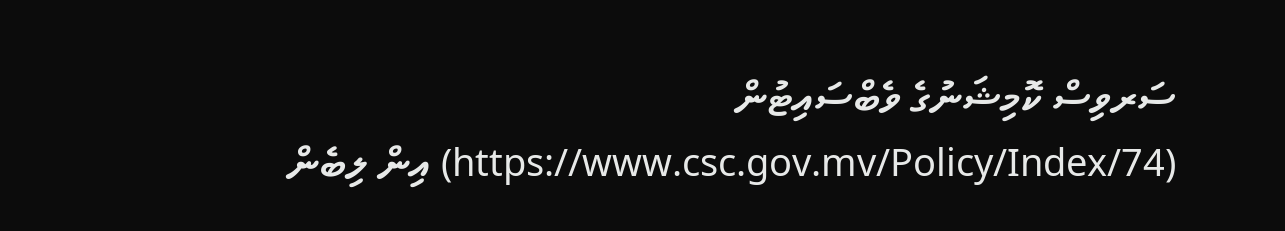ސަރވިސް ކޮމިޝަނުގެ ވެބްސައިޓުން (https://www.csc.gov.mv/Policy/Index/74) އިން ލިބެން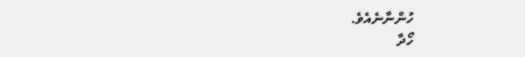ހުންނާނެއެވެ.
ހޯދާ